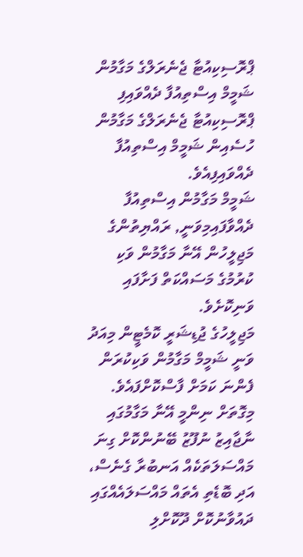ޕްރޮސިކިއުޓާ ޖެނެރަލްގެ މަގާމުން ޝަމީމް އިސްތިއުފާ ދެއްވައިފި
ޕްރޮސިކިއުޓާ ޖެނެރަލްގެ މަގާމުން ހުސެއިން ޝަމީމް އިސްތިއުފާ ދެއްވައިފިއެވެ.
ޝަމީމް މަގާމުން އިސްތިއުފާ ދެއްވާފައިމިވަނީ, ރައްޔިތުންގެ މަޖިލީހުން އޭނާ މަގާމުން ވަކި ކުރުމުގެ މަސައްކަތް ފަށާފައި ވަނިކޮށެވެ.
މަޖިލީހުގެ ޖުޑިޝަރީ ކޮމެޓީން މިއަދު ވަނީ ޝަމީމް މަގާމުން ވަކިކުރަން ފެންނަ ކަމަށް ފާސްކޮށްފައެވެ. މިގޮތަށް ނިންމީ އޭނާ މަގާމުގައި ނާޖާއިޒު ނުފޫޒު ބޭނުންކޮށް ގިނަ މައްސަލަތަކެއް އަނބުރާ ގެނެސް، އަދި ބޮޑެތި އެތައް މައްސަލައެއްގައި ދައުވާނުކޮށް ދޫކޮށްލި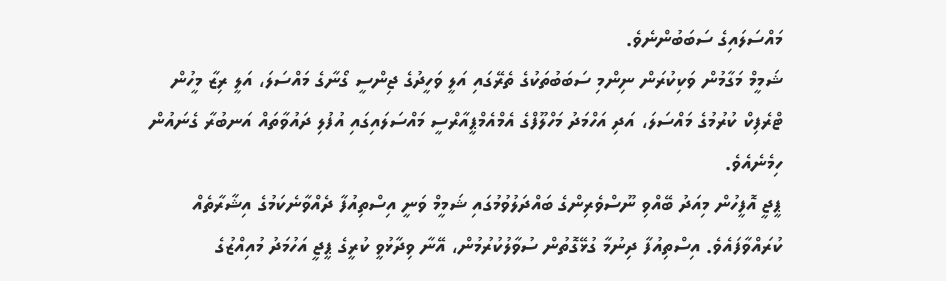މައްސަލައިގެ ސަބަބުންނެވެ.
ޝަމީމް މަގާމުން ވަކިކުރަން ނިންމި ސަބަބުތަކުގެ ތެރޭގައި އަލީ ވަހީދުގެ ޖިންސީ ގޯނާގެ މައްސަލަ، އަލީ ރިޒާ މީހުން ޓްރެފިކް ކުރުމުގެ މައްސަލަ، އަދި އަހްމަދު މަހްލޫފްގެ އެމްއެމްޕީއާރްސީ މައްސަލައިގައި އުފުލި ދައުވާތައް އަނބުރާ ގެނައުން ހިމެނެއެވެ.
ޕީޖީ އޮފީހުން މިއަދު ބޭއްވި ނޫސްވެރިންގެ ބައްދަލުވުމުގައި ޝަމީމް ވަނީ އިސްތިއުފާ ދެއްވާނެކަމުގެ އިޝާރާތެއް ކުރައްވާފައެވެ. އިސްތިއުފާ ދިނުމާ ގުޅޭގޮތުން ސުވާލުކުރުމުން، އޭނާ ވިދާޅުވީ ކުރީގެ ޕީޖީ އަހުމަދު މުއިއްޒުގެ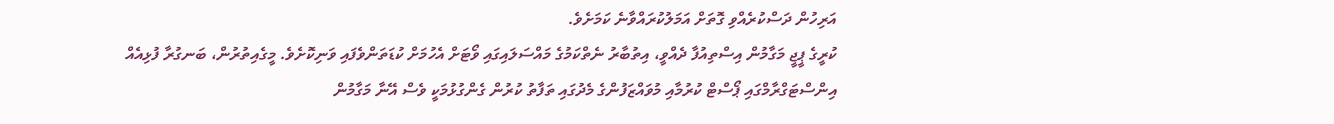އަރިހުން ދަސްކުރެއްވި ގޮތަށް އަމަލުކުރައްވާނެ ކަމަށެވެ.
ކުރީގެ ޕީޖީ މަގާމުން އިސްތިއުފާ ދެއްވީ، އިތުބާރު ނެތްކަމުގެ މައްސަލައިގައި ވޯޓަށް އެހުމަށް ކުޑަތަންވެފައި ވަނިކޮށެވެ. މީގެއިތުރުން، ބަނގުރާ ފުޅިއެއް އިންސްޓަގްރާމްގައި ޕޯސްޓް ކުރުމާއި މުވައްޒަފުންގެ މެދުގައި ތަފާތު ކުރުން ގެންގުޅުމަކީ ވެސް އޭނާ މަގާމުން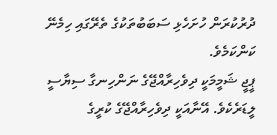ދުރުކުރަން ހުށަހެޅި ސަބަބުތަކުގެ ތެރޭގައި ހިމެނޭ ކަންކަމެވެ.
ޕީޖީ ޝަމީމަކީ ދިވެހިރާއްޖޭގެ ނަންހިނގާ ސިޔާސީ ލީޑަރެކެވެ. އޭނާއަކީ ދިވެހިރާއްޖޭގެ ކުރީގެ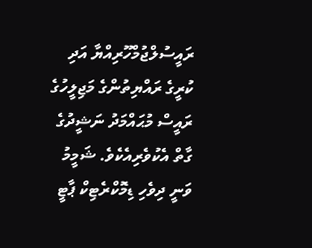ރައީސުލްޖުމްހޫރިއްޔާ އަދި ކުރީގެ ރައްޔިތުންގެ މަޖިލީހުގެ ރައީސް މުޙައްމަދު ނަޝީދުގެ ގާތް އެކުވެރިއެކެވެ. ޝަމީމު ވަނީ ދިވެހި ޑިމޮކްރެޓިކް ޕާޓީ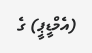(އެމްޑީޕީ) ގެ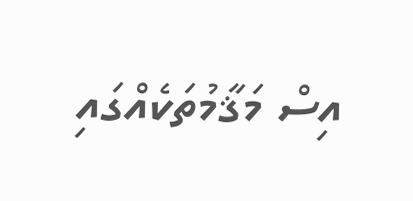އިސް މަޤާމުތަކެއްގައި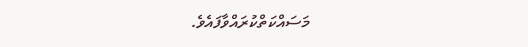މަސައްކަތްކުރައްވާފައެވެ.